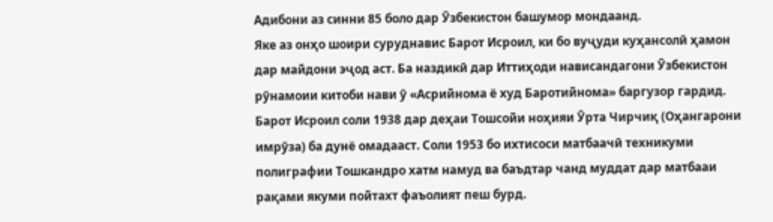Адибони аз синни 85 боло дар Ӯзбекистон башумор мондаанд.
Яке аз онҳо шоири суруднавис Барот Исроил, ки бо вуҷуди куҳансолӣ ҳамон дар майдони эҷод аст. Ба наздикӣ дар Иттиҳоди нависандагони Ӯзбекистон рӯнамоии китоби нави ӯ «Асрийнома ё худ Баротийнома» баргузор гардид.
Барот Исроил соли 1938 дар деҳаи Тошсойи ноҳияи Ӯрта Чирчиқ (Оҳангарони имрӯза) ба дунё омадааст. Соли 1953 бо ихтисоси матбаачӣ техникуми полиграфии Тошкандро хатм намуд ва баъдтар чанд муддат дар матбааи рақами якуми пойтахт фаъолият пеш бурд.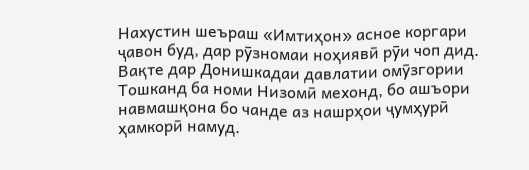Нахустин шеъраш «Имтиҳон» асное коргари ҷавон буд, дар рӯзномаи ноҳиявӣ рӯи чоп дид. Вақте дар Донишкадаи давлатии омӯзгории Тошканд ба номи Низомӣ мехонд, бо ашъори навмашқона бо чанде аз нашрҳои ҷумҳурӣ ҳамкорӣ намуд.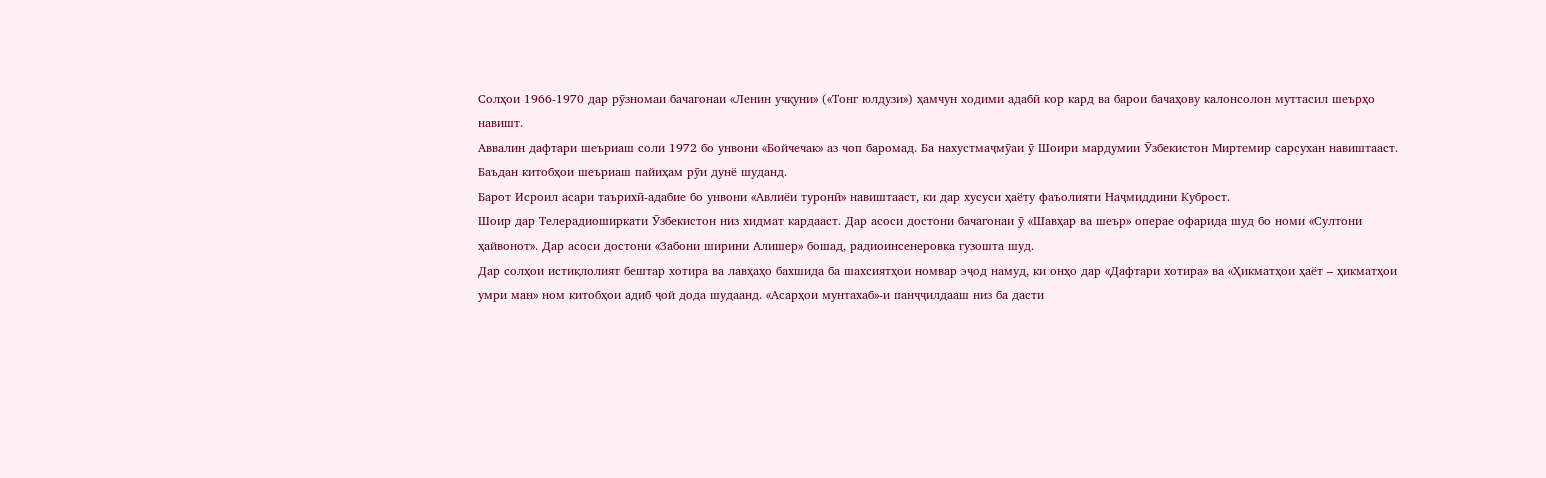Солҳои 1966-1970 дар рӯзномаи бачагонаи «Ленин учқуни» («Тонг юлдузи») ҳамчун ходими адабӣ кор кард ва барои бачаҳову калонсолон муттасил шеърҳо навишт.
Аввалин дафтари шеъриаш соли 1972 бо унвони «Бойчечак» аз чоп баромад. Ба нахустмаҷмӯаи ӯ Шоири мардумии Ӯзбекистон Миртемир сарсухан навиштааст. Баъдан китобҳои шеъриаш пайиҳам рӯи дунё шуданд.
Барот Исроил асари таърихӣ-адабие бо унвони «Авлиёи туронӣ» навиштааст, ки дар хусуси ҳаёту фаъолияти Наҷмиддини Куброст.
Шоир дар Телерадиоширкати Ӯзбекистон низ хидмат кардааст. Дар асоси достони бачагонаи ӯ «Шавҳар ва шеър» операе офарида шуд бо номи «Султони ҳайвонот». Дар асоси достони «Забони ширини Алишер» бошад, радиоинсенеровка гузошта шуд.
Дар солҳои истиқлолият бештар хотира ва лавҳаҳо бахшида ба шахсиятҳои номвар эҷод намуд, ки онҳо дар «Дафтари хотира» ва «Ҳикматҳои ҳаёт – ҳикматҳои умри ман» ном китобҳои адиб ҷой дода шудаанд. «Асарҳои мунтахаб»-и панҷҷилдааш низ ба дасти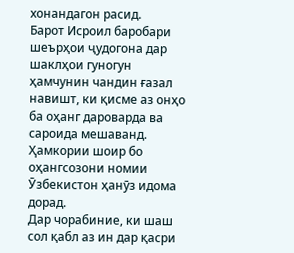хонандагон расид.
Барот Исроил баробари шеърҳои ҷудогона дар шаклҳои гуногун ҳамчунин чандин ғазал навишт, ки қисме аз онҳо ба оҳанг дароварда ва сароида мешаванд. Ҳамкории шоир бо оҳангсозони номии Ӯзбекистон ҳанӯз идома дорад.
Дар чорабиние, ки шаш сол қабл аз ин дар қасри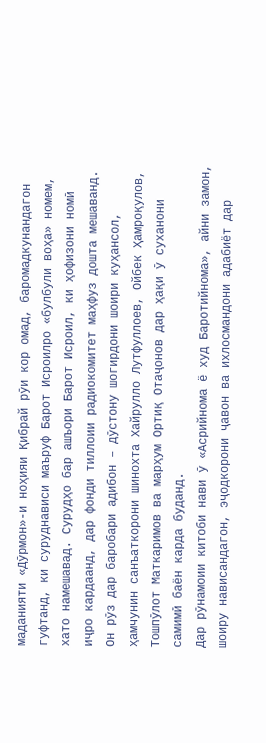маданияти «Дӯрмон»-и ноҳияи Қибрай рӯи кор омад, баромадкунандагон гуфтанд, ки суруднависи маъруф Барот Исроилро «булбули воҳа» номем, хато намешавад. Сурудҳо бар ашъори Барот Исроил, ки ҳофизони номӣ иҷро кардаанд, дар фонди тиллоии радиокомитет маҳфуз дошта мешаванд. Он рӯз дар баробари адибон – дӯстону шогирдони шоири куҳансол, ҳамчунин санъаткорони шинохта Хайрулло Лутфуллоев, Ойбек Ҳамроқулов, Тошпӯлот Маткаримов ва марҳум Ортиқ Отаҷонов дар ҳақи ӯ суханони самимӣ баён карда буданд.
Дар рӯнамоии китоби нави ӯ «Асрийнома ё худ Баротийнома», айни замон, шоиру нависандагон, эҷодкорони ҷавон ва ихлосмандони адабиёт дар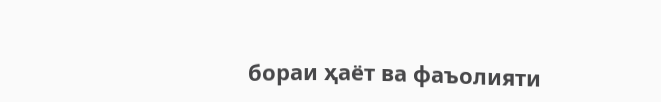бораи ҳаёт ва фаъолияти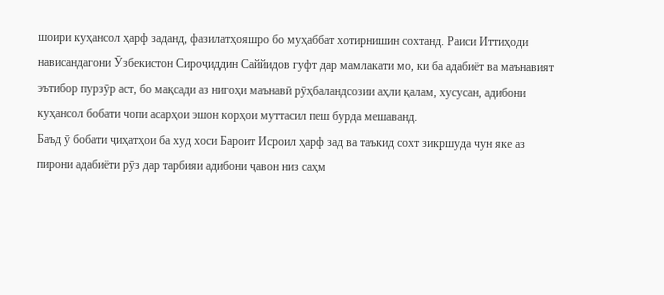шоири куҳансол ҳарф заданд, фазилатҳояшро бо муҳаббат хотирнишин сохтанд. Раиси Иттиҳоди нависандагони Ӯзбекистон Сироҷиддин Саййидов гуфт дар мамлакати мо, ки ба адабиёт ва маънавият эътибор пурзӯр аст, бо мақсади аз нигоҳи маънавӣ рӯҳбаландсозии аҳли қалам, хусусан, адибони куҳансол бобати чопи асарҳои эшон корҳои муттасил пеш бурда мешаванд.
Баъд ӯ бобати ҷиҳатҳои ба худ хоси Бароит Исроил ҳарф зад ва таъкид сохт зикршуда чун яке аз пирони адабиёти рӯз дар тарбияи адибони ҷавон низ саҳм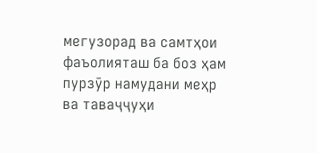мегузорад ва самтҳои фаъолияташ ба боз ҳам пурзӯр намудани меҳр ва таваҷҷуҳи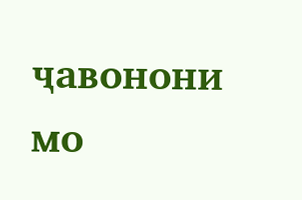ҷавонони мо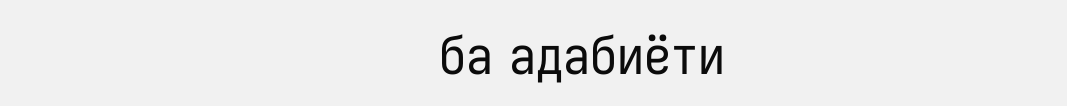ба адабиёти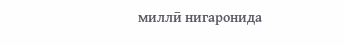миллӣ нигаронида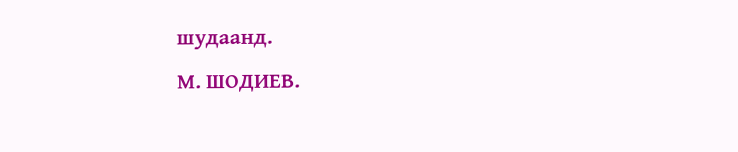шудаанд.
М. ШОДИЕВ.